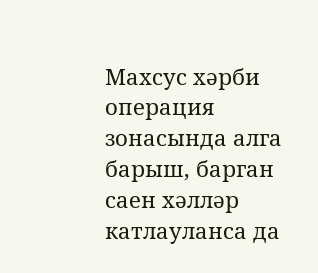Махсус хәрби операция зонасында алга барыш, барган саен хәлләр катлауланса да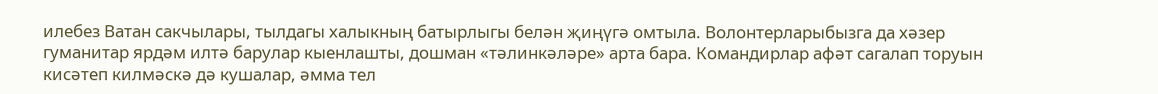илебез Ватан сакчылары, тылдагы халыкның батырлыгы белән җиңүгә омтыла. Волонтерларыбызга да хәзер гуманитар ярдәм илтә барулар кыенлашты, дошман «тәлинкәләре» арта бара. Командирлар афәт сагалап торуын кисәтеп килмәскә дә кушалар, әмма тел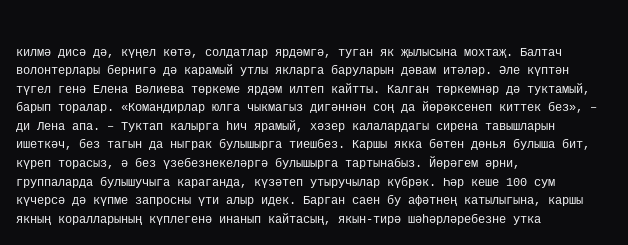килмә дисә дә, күңел көтә, солдатлар ярдәмгә, туган як җылысына мохтаҗ. Балтач волонтерлары бернигә дә карамый утлы якларга баруларын дәвам итәләр. Әле күптән түгел генә Елена Вәлиева төркеме ярдәм илтеп кайтты. Калган төркемнәр дә туктамый, барып торалар. «Командирлар юлга чыкмагыз дигәннән соң да йөрәксенеп киттек без», – ди Лена апа. – Туктап калырга һич ярамый, хәзер калалардагы сирена тавышларын ишеткәч, без тагын да ныграк булышырга тиешбез. Каршы якка бөтен дөнья булыша бит, күреп торасыз, ә без үзебезнекеләргә булышырга тартынабыз. Йөрәгем әрни, группаларда булышучыга караганда, күзәтеп утыручылар күбрәк. Һәр кеше 100 сум күчерсә дә күпме запросны үти алыр идек. Барган саен бу афәтнең катылыгына, каршы якның коралларының күплегенә инанып кайтасың, якын-тирә шәһәрләребезне утка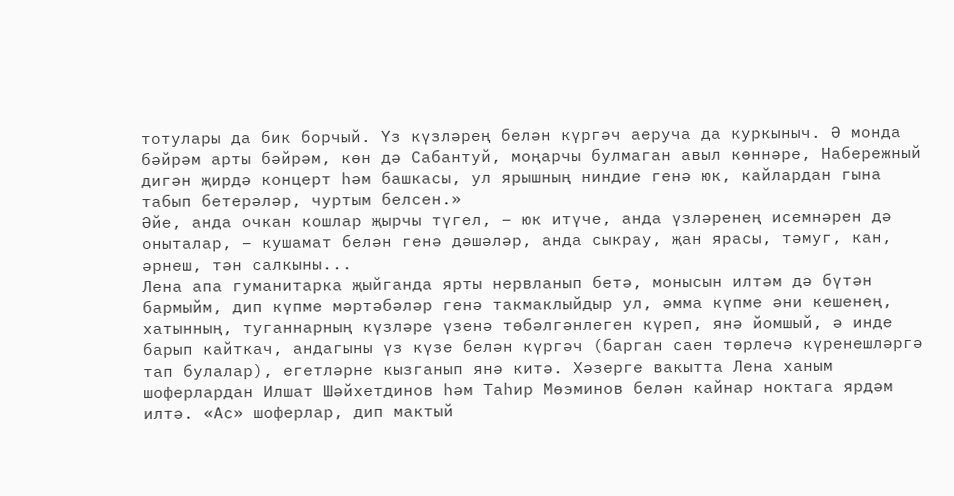тотулары да бик борчый. Үз күзләрең белән күргәч аеруча да куркыныч. Ә монда бәйрәм арты бәйрәм, көн дә Сабантуй, моңарчы булмаган авыл көннәре, Набережный дигән җирдә концерт һәм башкасы, ул ярышның ниндие генә юк, кайлардан гына табып бетерәләр, чуртым белсен.»
Әйе, анда очкан кошлар җырчы түгел, – юк итүче, анда үзләренең исемнәрен дә оныталар, – кушамат белән генә дәшәләр, анда сыкрау, җан ярасы, тәмуг, кан, әрнеш, тән салкыны...
Лена апа гуманитарка җыйганда ярты нервланып бетә, монысын илтәм дә бүтән бармыйм, дип күпме мәртәбәләр генә такмаклыйдыр ул, әмма күпме әни кешенең, хатынның, туганнарның күзләре үзенә төбәлгәнлеген күреп, янә йомшый, ә инде барып кайткач, андагыны үз күзе белән күргәч (барган саен төрлечә күренешләргә тап булалар), егетләрне кызганып янә китә. Хәзерге вакытта Лена ханым шоферлардан Илшат Шәйхетдинов һәм Таһир Мөэминов белән кайнар ноктага ярдәм илтә. «Ас» шоферлар, дип мактый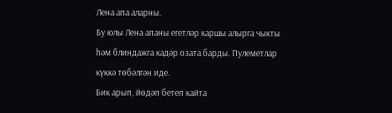Лена апа аларны.
Бу юлы Лена апаны егетләр каршы алырга чыкты һәм блиндажга кадәр озата барды. Пулеметлар күккә төбәлгән иде.
Бик арып, йөдәп бетеп кайта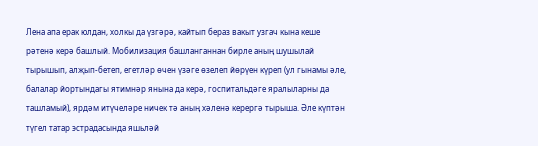Лена апа ерак юлдан, холкы да үзгәрә, кайтып бераз вакыт узгач кына кеше рәтенә керә башлый. Мобилизация башланганнан бирле аның шушылай тырышып, алҗып-бетеп, егетләр өчен үзәге өзелеп йөрүен күреп (ул гынамы әле, балалар йортындагы ятимнәр янына да керә, госпитальдәге яралыларны да ташламый), ярдәм итүчеләре ничек тә аның хәленә керергә тырыша. Әле күптән түгел татар эстрадасында яшьләй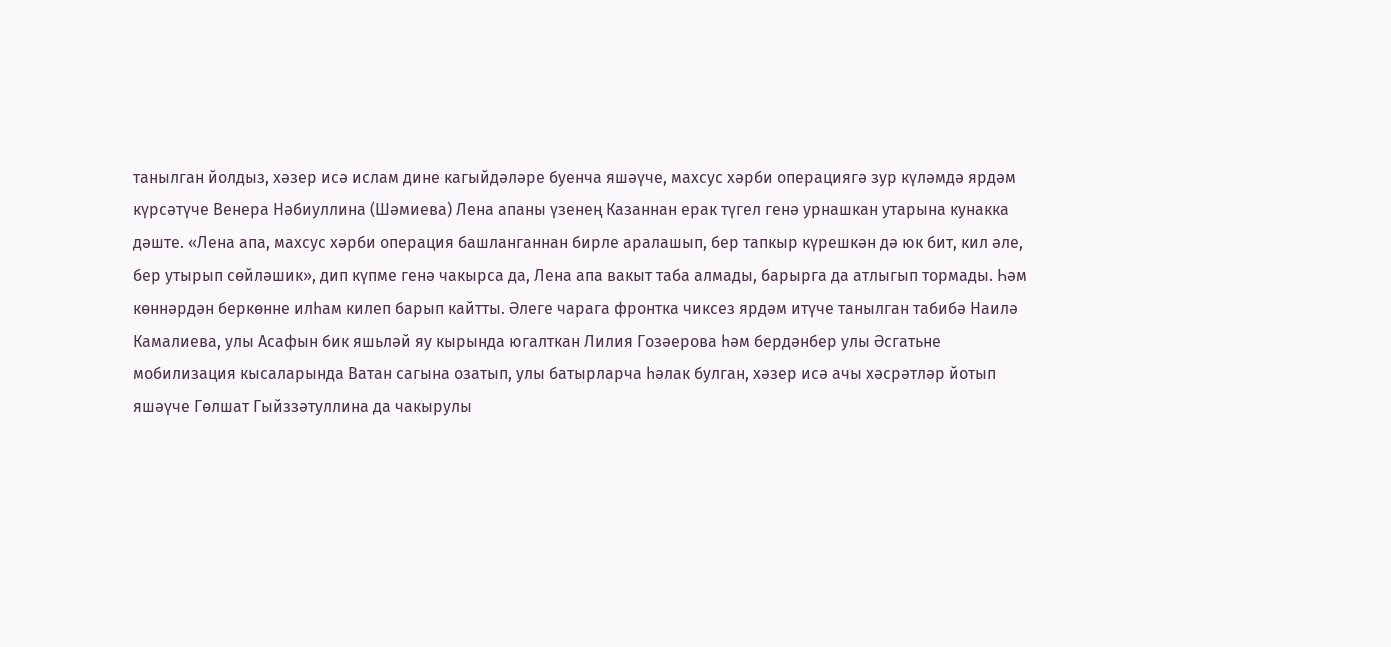танылган йолдыз, хәзер исә ислам дине кагыйдәләре буенча яшәүче, махсус хәрби операциягә зур күләмдә ярдәм күрсәтүче Венера Нәбиуллина (Шәмиева) Лена апаны үзенең Казаннан ерак түгел генә урнашкан утарына кунакка дәште. «Лена апа, махсус хәрби операция башланганнан бирле аралашып, бер тапкыр күрешкән дә юк бит, кил әле, бер утырып сөйләшик», дип күпме генә чакырса да, Лена апа вакыт таба алмады, барырга да атлыгып тормады. Һәм көннәрдән беркөнне илһам килеп барып кайтты. Әлеге чарага фронтка чиксез ярдәм итүче танылган табибә Наилә Камалиева, улы Асафын бик яшьләй яу кырында югалткан Лилия Гозәерова һәм бердәнбер улы Әсгатьне мобилизация кысаларында Ватан сагына озатып, улы батырларча һәлак булган, хәзер исә ачы хәсрәтләр йотып яшәүче Гөлшат Гыйззәтуллина да чакырулы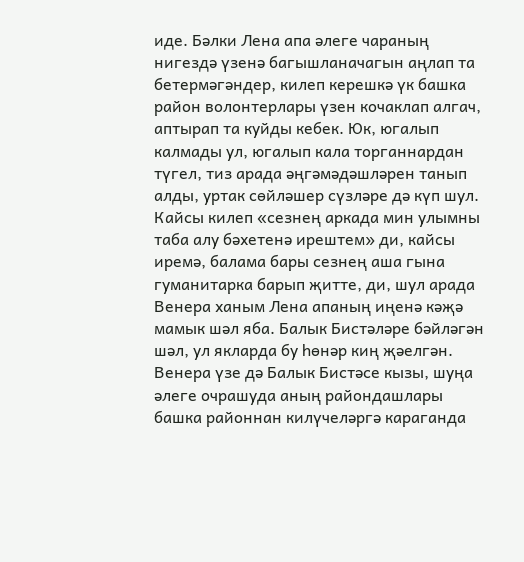иде. Бәлки Лена апа әлеге чараның нигездә үзенә багышланачагын аңлап та бетермәгәндер, килеп керешкә үк башка район волонтерлары үзен кочаклап алгач, аптырап та куйды кебек. Юк, югалып калмады ул, югалып кала торганнардан түгел, тиз арада әңгәмәдәшләрен танып алды, уртак сөйләшер сүзләре дә күп шул. Кайсы килеп «сезнең аркада мин улымны таба алу бәхетенә ирештем» ди, кайсы иремә, балама бары сезнең аша гына гуманитарка барып җитте, ди, шул арада Венера ханым Лена апаның иңенә кәҗә мамык шәл яба. Балык Бистәләре бәйләгән шәл, ул якларда бу һөнәр киң җәелгән. Венера үзе дә Балык Бистәсе кызы, шуңа әлеге очрашуда аның райондашлары башка районнан килүчеләргә караганда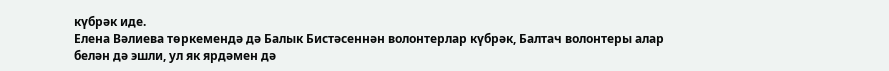күбрәк иде.
Елена Вәлиева төркемендә дә Балык Бистәсеннән волонтерлар күбрәк, Балтач волонтеры алар белән дә эшли, ул як ярдәмен дә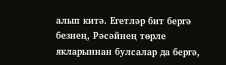алып китә. Егетләр бит бергә безнең, Рәсәйнең төрле якларыннан булсалар да бергә,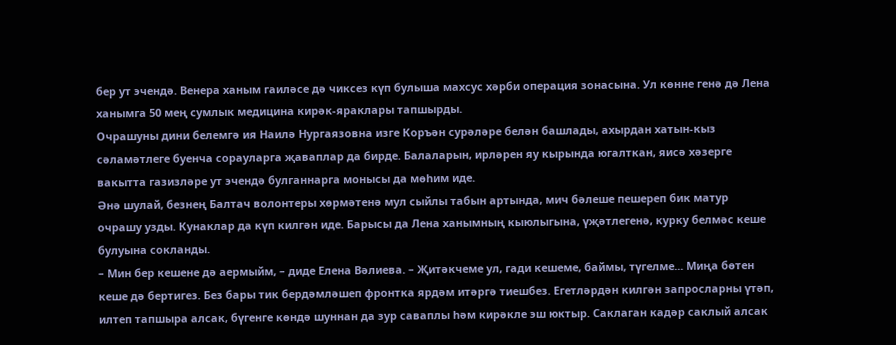бер ут эчендә. Венера ханым гаиләсе дә чиксез күп булыша махсус хәрби операция зонасына. Ул көнне генә дә Лена ханымга 50 мең сумлык медицина кирәк-яраклары тапшырды.
Очрашуны дини белемгә ия Наилә Нургаязовна изге Коръән сурәләре белән башлады, ахырдан хатын-кыз сәламәтлеге буенча сорауларга җаваплар да бирде. Балаларын, ирләрен яу кырында югалткан, яисә хәзерге вакытта газизләре ут эчендә булганнарга монысы да мөһим иде.
Әнә шулай, безнең Балтач волонтеры хөрмәтенә мул сыйлы табын артында, мич бәлеше пешереп бик матур очрашу узды. Кунаклар да күп килгән иде. Барысы да Лена ханымның кыюлыгына, үҗәтлегенә, курку белмәс кеше булуына сокланды.
– Мин бер кешене дә аермыйм, – диде Елена Вәлиева. – Җитәкчеме ул, гади кешеме, баймы, түгелме... Миңа бөтен кеше дә бертигез. Без бары тик бердәмләшеп фронтка ярдәм итәргә тиешбез. Егетләрдән килгән запросларны үтәп, илтеп тапшыра алсак, бүгенге көндә шуннан да зур саваплы һәм кирәкле эш юктыр. Саклаган кадәр саклый алсак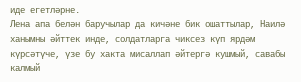иде егетләрне.
Лена апа белән баручылар да кичәне бик ошаттылар, Наилә ханымны әйттек инде, солдатларга чиксез күп ярдәм күрсәтүче, үзе бу хакта мисаллап әйтергә кушмый, савабы калмый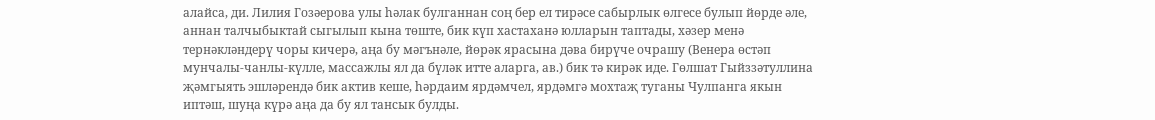алайса, ди. Лилия Гозәерова улы һәлак булганнан соң бер ел тирәсе сабырлык өлгесе булып йөрде әле, аннан талчыбыктай сыгылып кына төште, бик күп хастаханә юлларын таптады, хәзер менә тернәкләндерү чоры кичерә, аңа бу мәгънәле, йөрәк ярасына дәва бирүче очрашу (Венера өстәп мунчалы-чанлы-күлле, массажлы ял да бүләк итте аларга, ав.) бик тә кирәк иде. Гөлшат Гыйззәтуллина җәмгыять эшләрендә бик актив кеше, һәрдаим ярдәмчел, ярдәмгә мохтаҗ туганы Чулпанга якын иптәш, шуңа күрә аңа да бу ял тансык булды.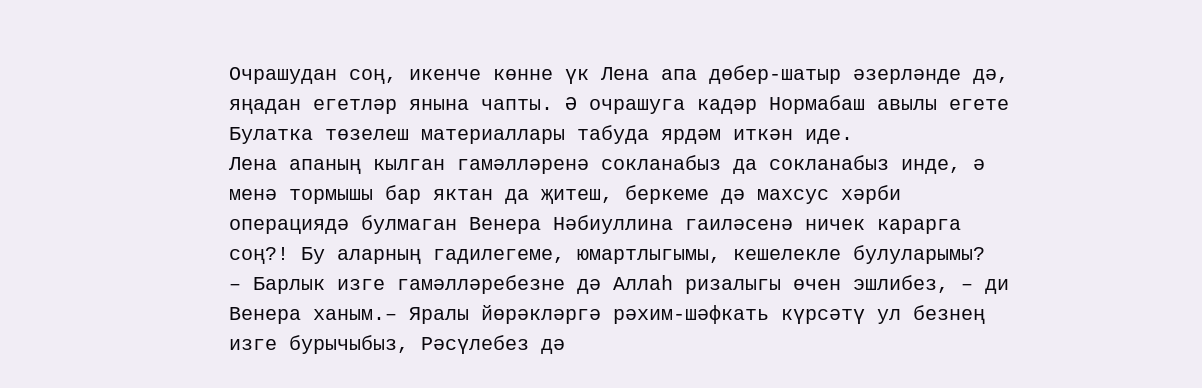Очрашудан соң, икенче көнне үк Лена апа дөбер-шатыр әзерләнде дә, яңадан егетләр янына чапты. Ә очрашуга кадәр Нормабаш авылы егете Булатка төзелеш материаллары табуда ярдәм иткән иде.
Лена апаның кылган гамәлләренә сокланабыз да сокланабыз инде, ә менә тормышы бар яктан да җитеш, беркеме дә махсус хәрби операциядә булмаган Венера Нәбиуллина гаиләсенә ничек карарга соң?! Бу аларның гадилегеме, юмартлыгымы, кешелекле булуларымы?
– Барлык изге гамәлләребезне дә Аллаһ ризалыгы өчен эшлибез, – ди Венера ханым.– Яралы йөрәкләргә рәхим-шәфкать күрсәтү ул безнең изге бурычыбыз, Рәсүлебез дә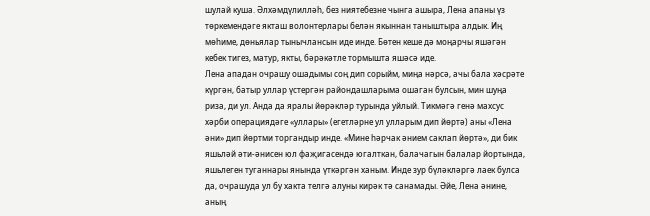шулай куша. Әлхәмдүлилләһ, без ниятебезне чынга ашыра, Лена апаны үз төркемендәге якташ волонтерлары белән якыннан таныштыра алдык. Иң мөһиме, дөньялар тынычлансын иде инде. Бөтен кеше дә моңарчы яшәгән кебек тигез, матур, якты, бәрәкәтле тормышта яшәсә иде.
Лена ападан очрашу ошадымы соң дип сорыйм, миңа нәрсә, ачы бала хәсрәте күргән, батыр уллар үстергән райондашларыма ошаган булсын, мин шуңа риза, ди ул. Анда да яралы йөрәкләр турында уйлый. Тикмәгә генә махсус хәрби операциядәге «уллары» (егетләрне ул улларым дип йөртә) аны «Лена әни» дип йөртми торгандыр инде. «Мине һәрчак әнием саклап йөртә», ди бик яшьләй әти-әнисен юл фаҗигасендә югалткан, балачагын балалар йортында, яшьлеген туганнары янында үткәргән ханым. Инде зур бүләкләргә лаек булса да, очрашуда ул бу хакта телгә алуны кирәк тә санамады. Әйе, Лена әнине, аның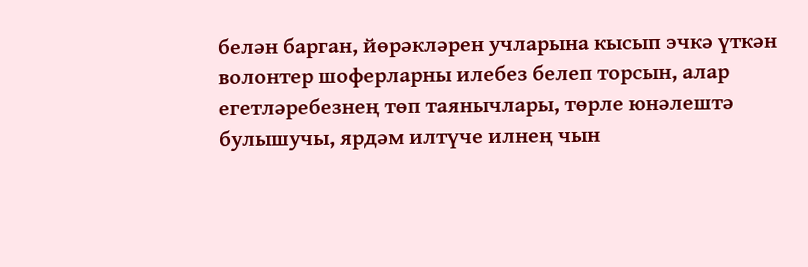белән барган, йөрәкләрен учларына кысып эчкә үткән волонтер шоферларны илебез белеп торсын, алар егетләребезнең төп таянычлары, төрле юнәлештә булышучы, ярдәм илтүче илнең чын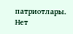патриотлары.
Нет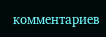комментариев